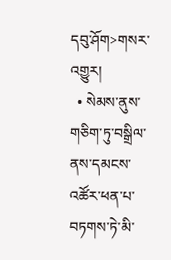དབུ་ཤོག>གསར་འགྱུར།
  • སེམས་ནུས་གཅིག་ཏུ་བསྒྲིལ་ནས་དམངས་འཚོར་ཕན་པ་བཏགས་ཏེ་མི་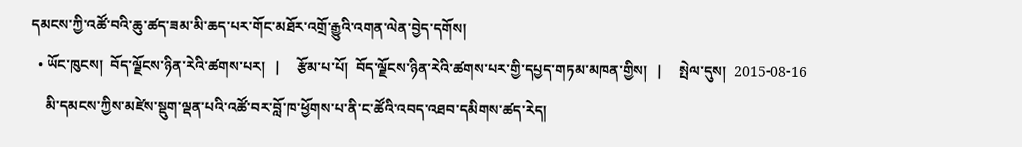དམངས་ཀྱི་འཚོ་བའི་ཆུ་ཚད་ཟམ་མི་ཆད་པར་གོང་མཐོར་འགྲོ་རྒྱུའི་འགན་ལེན་བྱེད་དགོས།
  • ཡོང་ཁུངས།  བོད་ལྗོངས་ཉིན་རེའི་ཚགས་པར།   |     རྩོམ་པ་པོ།  བོད་ལྗོངས་ཉིན་རེའི་ཚགས་པར་གྱི་དཔྱད་གཏམ་མཁན་གྱིས།   |     སྤེལ་དུས།  2015-08-16
    མི་དམངས་ཀྱིས་མཛེས་སྡུག་ལྡན་པའི་འཚོ་བར་བློ་ཁ་ཕྱོགས་པ་ནི་ང་ཚོའི་འབད་འཐབ་དམིགས་ཚད་རེད།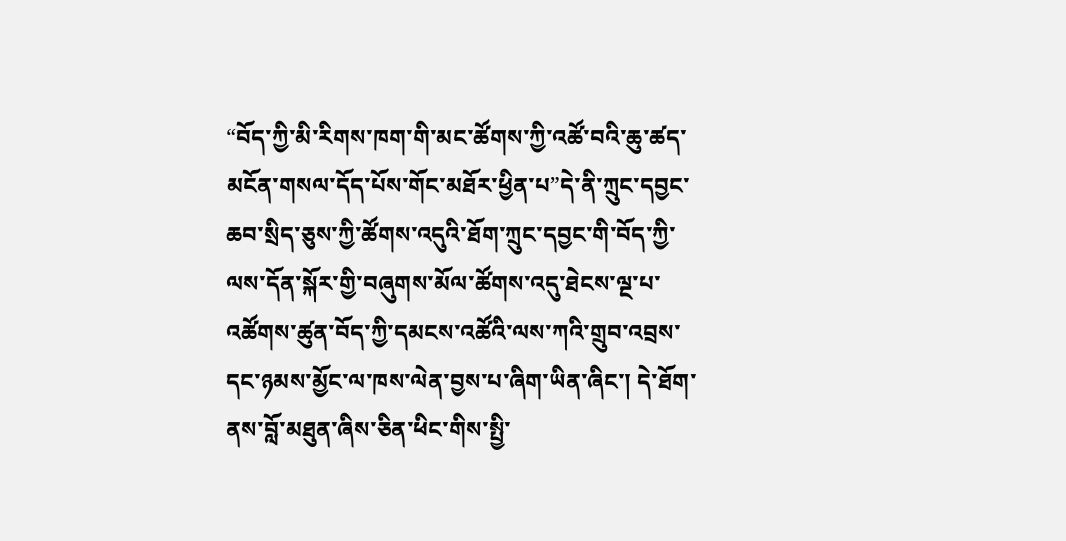“བོད་ཀྱི་མི་རིགས་ཁག་གི་མང་ཚོགས་ཀྱི་འཚོ་བའི་ཆུ་ཚད་མངོན་གསལ་དོད་པོས་གོང་མཐོར་ཕྱིན་པ”དེ་ནི་ཀྲུང་དབྱང་ཆབ་སྲིད་ཅུས་ཀྱི་ཚོགས་འདུའི་ཐོག་ཀྲུང་དབྱང་གི་བོད་ཀྱི་ལས་དོན་སྐོར་གྱི་བཞུགས་མོལ་ཚོགས་འདུ་ཐེངས་ལྔ་པ་འཚོགས་ཚུན་བོད་ཀྱི་དམངས་འཚོའི་ལས་ཀའི་གྲུབ་འབྲས་དང་ཉམས་མྱོང་ལ་ཁས་ལེན་བྱས་པ་ཞིག་ཡིན་ཞིང་། དེ་ཐོག་ནས་བློ་མཐུན་ཞིས་ཅིན་ཕིང་གིས་སྤྱི་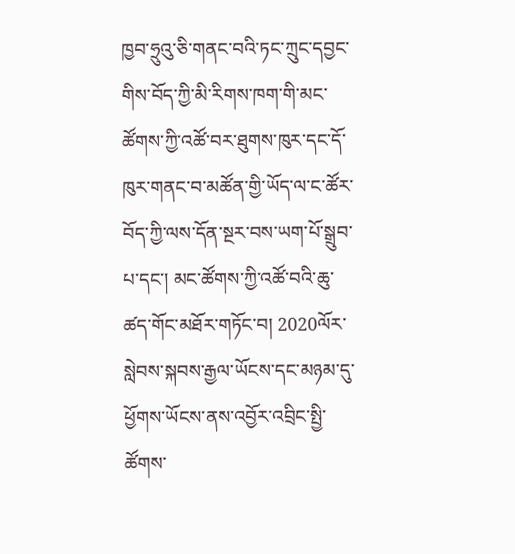ཁྱབ་ཧྲུའུ་ཅི་གནང་བའི་ཏང་ཀྲུང་དབྱང་གིས་བོད་ཀྱི་མི་རིགས་ཁག་གི་མང་ཚོགས་ཀྱི་འཚོ་བར་ཐུགས་ཁུར་དང་དོ་ཁུར་གནང་བ་མཚོན་གྱི་ཡོད་ལ་ང་ཚོར་བོད་ཀྱི་ལས་དོན་སྔར་བས་ཡག་པོ་སྒྲུབ་པ་དང་། མང་ཚོགས་ཀྱི་འཚོ་བའི་ཆུ་ཚད་གོང་མཐོར་གཏོང་བ། 2020ལོར་སླེབས་སྐབས་རྒྱལ་ཡོངས་དང་མཉམ་དུ་ཕྱོགས་ཡོངས་ནས་འབྱོར་འབྲིང་སྤྱི་ཚོགས་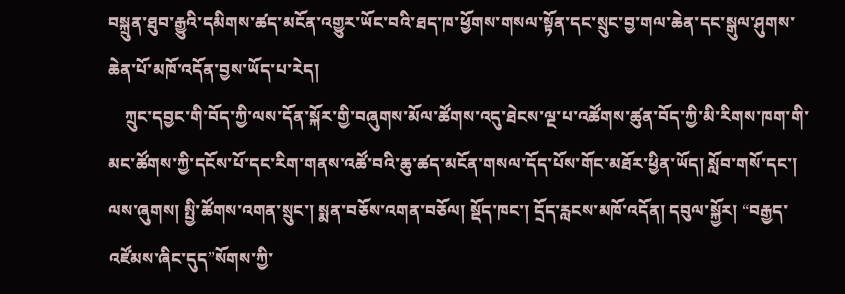བསྐྲུན་ཐུབ་རྒྱུའི་དམིགས་ཚད་མངོན་འགྱུར་ཡོང་བའི་ཐད་ཁ་ཕྱོགས་གསལ་སྟོན་དང་སྲུང་བྱ་གལ་ཆེན་དང་སྒུལ་ཤུགས་ཆེན་པོ་མཁོ་འདོན་བྱས་ཡོད་པ་རེད།
    ཀྲུང་དབྱང་གི་བོད་ཀྱི་ལས་དོན་སྐོར་གྱི་བཞུགས་མོལ་ཚོགས་འདུ་ཐེངས་ལྔ་པ་འཚོགས་ཚུན་བོད་ཀྱི་མི་རིགས་ཁག་གི་མང་ཚོགས་ཀྱི་དངོས་པོ་དང་རིག་གནས་འཚོ་བའི་ཆུ་ཚད་མངོན་གསལ་དོད་པོས་གོང་མཐོར་ཕྱིན་ཡོད། སློབ་གསོ་དང་། ལས་ཞུགས། སྤྱི་ཚོགས་འགན་སྲུང་། སྨན་བཅོས་འགན་བཅོལ། སྡོད་ཁང་། དྲོད་རླངས་མཁོ་འདོན། དབུལ་སྐྱོར། “བརྒྱད་འཛོམས་ཞིང་དུད”སོགས་ཀྱི་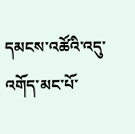དམངས་འཚོའི་འདུ་འགོད་མང་པོ་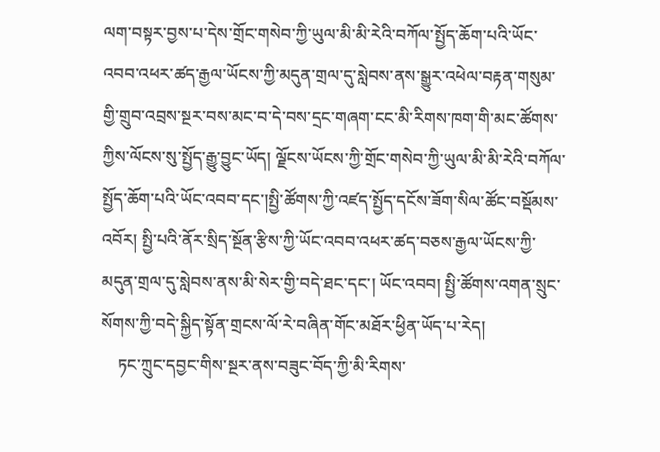ལག་བསྟར་བྱས་པ་དེས་གྲོང་གསེབ་ཀྱི་ཡུལ་མི་མི་རེའི་བཀོལ་སྤྱོད་ཆོག་པའི་ཡོང་འབབ་འཕར་ཚད་རྒྱལ་ཡོངས་ཀྱི་མདུན་གྲལ་དུ་སླེབས་ནས་སྒྱུར་འཕེལ་བརྟན་གསུམ་གྱི་གྲུབ་འབྲས་སྔར་བས་མང་བ་དེ་བས་དྲང་གཞག་ངང་མི་རིགས་ཁག་གི་མང་ཚོགས་ཀྱིས་ལོངས་སུ་སྤྱོད་རྒྱུ་བྱུང་ཡོད། ལྗོངས་ཡོངས་ཀྱི་གྲོང་གསེབ་ཀྱི་ཡུལ་མི་མི་རེའི་བཀོལ་སྤྱོད་ཆོག་པའི་ཡོང་འབབ་དང་།སྤྱི་ཚོགས་ཀྱི་འཛད་སྤྱོད་དངོས་ཟོག་སིལ་ཚོང་བསྡོམས་འབོར། སྤྱི་པའི་ནོར་སྲིད་སྔོན་རྩིས་ཀྱི་ཡོང་འབབ་འཕར་ཚད་བཅས་རྒྱལ་ཡོངས་ཀྱི་མདུན་གྲལ་དུ་སླེབས་ནས་མི་སེར་གྱི་བདེ་ཐང་དང་། ཡོང་འབབ། སྤྱི་ཚོགས་འགན་སྲུང་སོགས་ཀྱི་བདེ་སྐྱིད་སྟོན་གྲངས་ལོ་རེ་བཞིན་གོང་མཐོར་ཕྱིན་ཡོད་པ་རེད།
    ཏང་ཀྲུང་དབྱང་གིས་སྔར་ནས་བཟུང་བོད་ཀྱི་མི་རིགས་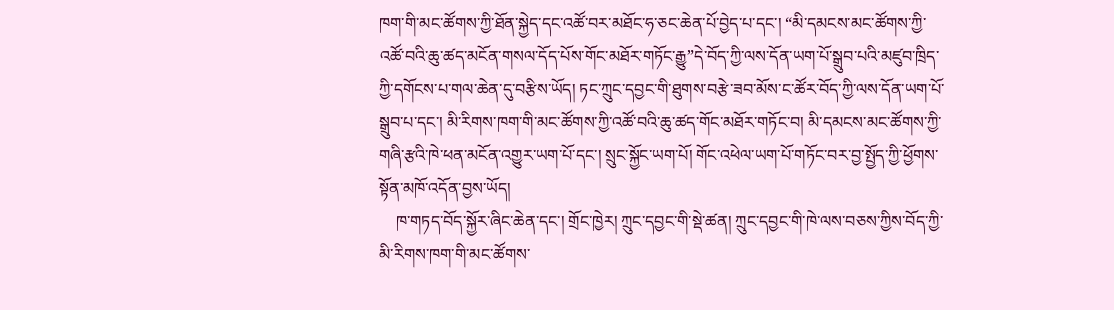ཁག་གི་མང་ཚོགས་ཀྱི་ཐོན་སྐྱེད་དང་འཚོ་བར་མཐོང་ཧ་ཅང་ཆེན་པོ་བྱེད་པ་དང་། “མི་དམངས་མང་ཚོགས་ཀྱི་འཚོ་བའི་ཆུ་ཚད་མངོན་གསལ་དོད་པོས་གོང་མཐོར་གཏོང་རྒྱུ”དེ་བོད་ཀྱི་ལས་དོན་ཡག་པོ་སྒྲུབ་པའི་མཛུབ་ཁྲིད་ཀྱི་དགོངས་པ་གལ་ཆེན་དུ་བརྩིས་ཡོད། ཏང་ཀྲུང་དབྱང་གི་ཐུགས་བརྩེ་ཟབ་མོས་ང་ཚོར་བོད་ཀྱི་ལས་དོན་ཡག་པོ་སྒྲུབ་པ་དང་། མི་རིགས་ཁག་གི་མང་ཚོགས་ཀྱི་འཚོ་བའི་ཆུ་ཚད་གོང་མཐོར་གཏོང་བ། མི་དམངས་མང་ཚོགས་ཀྱི་གཞི་རྩའི་ཁེ་ཕན་མངོན་འགྱུར་ཡག་པོ་དང་། སྲུང་སྐྱོང་ཡག་པོ། གོང་འཕེལ་ཡག་པོ་གཏོང་བར་བྱ་སྤྱོད་ཀྱི་ཕྱོགས་སྟོན་མཁོ་འདོན་བྱས་ཡོད།
    ཁ་གཏད་བོད་སྐྱོར་ཞིང་ཆེན་དང་། གྲོང་ཁྱེར། ཀྲུང་དབྱང་གི་སྡེ་ཚན། ཀྲུང་དབྱང་གི་ཁེ་ལས་བཅས་ཀྱིས་བོད་ཀྱི་མི་རིགས་ཁག་གི་མང་ཚོགས་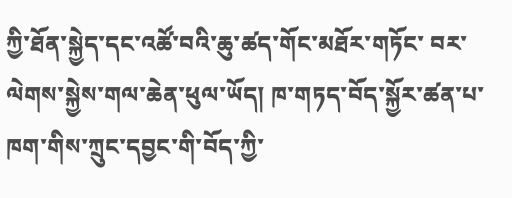ཀྱི་ཐོན་སྐྱེད་དང་འཚོ་བའི་ཆུ་ཚད་གོང་མཐོར་གཏོང་ བར་ལེགས་སྐྱེས་གལ་ཆེན་ཕུལ་ཡོད། ཁ་གཏད་བོད་སྐྱོར་ཚན་པ་ཁག་གིས་ཀྲུང་དབྱང་གི་བོད་ཀྱི་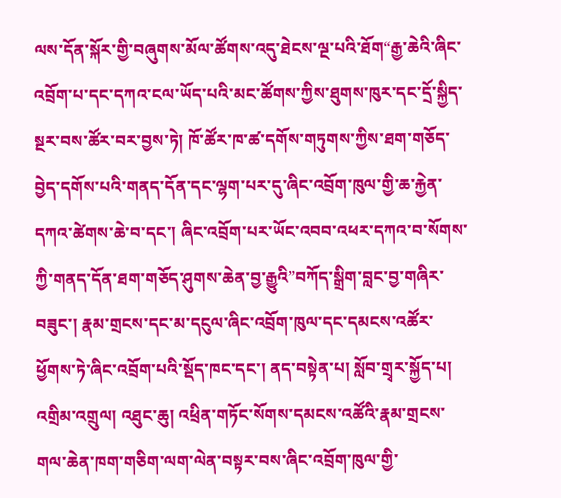ལས་དོན་སྐོར་གྱི་བཞུགས་མོལ་ཚོགས་འདུ་ཐེངས་ལྔ་པའི་ཐོག“རྒྱ་ཆེའི་ཞིང་འབྲོག་པ་དང་དཀའ་ངལ་ཡོད་པའི་མང་ཚོགས་ཀྱིས་ཐུགས་ཁུར་དང་དྲོ་སྐྱིད་སྔར་བས་ཚོར་བར་བྱས་ཏེ། ཁོ་ཚོར་ཁ་ཚ་དགོས་གཏུགས་ཀྱིས་ཐག་གཅོད་བྱེད་དགོས་པའི་གནད་དོན་དང་ལྷག་པར་དུ་ཞིང་འབྲོག་ཁུལ་གྱི་ཆ་རྐྱེན་དཀའ་ཚེགས་ཆེ་བ་དང་། ཞིང་འབྲོག་པར་ཡོང་འབབ་འཕར་དཀའ་བ་སོགས་ཀྱི་གནད་དོན་ཐག་གཅོད་ཤུགས་ཆེན་བྱ་རྒྱུའི”བཀོད་སྒྲིག་བླང་བྱ་གཞིར་བཟུང་། རྣམ་གྲངས་དང་མ་དངུལ་ཞིང་འབྲོག་ཁུལ་དང་དམངས་འཚོར་ཕྱོགས་ཏེ་ཞིང་འབྲོག་པའི་སྡོད་ཁང་དང་། ནད་བསྟེན་པ། སློབ་གྲྭར་སྐྱོད་པ། འགྲིམ་འགྲུལ། འཐུང་ཆུ། འཕྲིན་གཏོང་སོགས་དམངས་འཚོའི་རྣམ་གྲངས་གལ་ཆེན་ཁག་གཅིག་ལག་ལེན་བསྟར་བས་ཞིང་འབྲོག་ཁུལ་གྱི་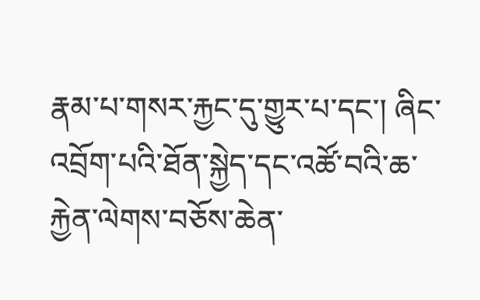རྣམ་པ་གསར་རྐྱང་དུ་གྱུར་པ་དང་། ཞིང་འབྲོག་པའི་ཐོན་སྐྱེད་དང་འཚོ་བའི་ཆ་རྐྱེན་ལེགས་བཅོས་ཆེན་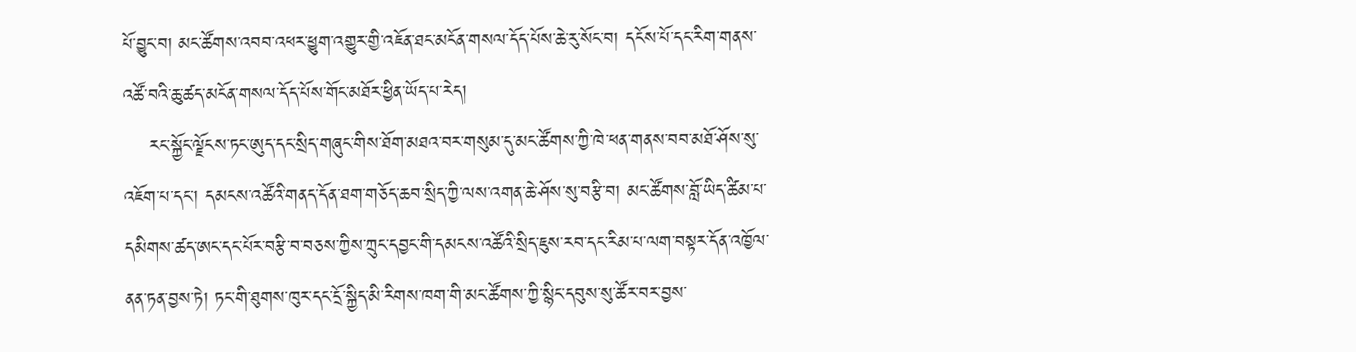པོ་བྱུང་བ། མང་ཚོགས་འབབ་འཕར་ཕྱུག་འགྱུར་གྱི་འཇོན་ཐང་མངོན་གསལ་དོད་པོས་ཆེ་རུ་སོང་བ། དངོས་པོ་དང་རིག་གནས་འཚོ་བའི་ཆུ་ཚད་མངོན་གསལ་དོད་པོས་གོང་མཐོར་ཕྱིན་ཡོད་པ་རེད།
    རང་སྐྱོང་ལྗོངས་ཏང་ཨུད་དང་སྲིད་གཞུང་གིས་ཐོག་མཐའ་བར་གསུམ་དུ་མང་ཚོགས་ཀྱི་ཁེ་ཕན་གནས་བབ་མཐོ་ཤོས་སུ་འཇོག་པ་དང་། དམངས་འཚོའི་གནད་དོན་ཐག་གཅོད་ཆབ་སྲིད་ཀྱི་ལས་འགན་ཆེ་ཤོས་སུ་བརྩི་བ། མང་ཚོགས་བློ་ཡིད་ཚིམ་པ་དམིགས་ཚད་ཨང་དང་པོར་བརྩི་བ་བཅས་ཀྱིས་ཀྲུང་དབྱང་གི་དམངས་འཚོའི་སྲིད་ཇུས་རབ་དང་རིམ་པ་ལག་བསྟར་དོན་འཁྱོལ་ནན་ཏན་བྱས་ཏེ། ཏང་གི་ཐུགས་ཁུར་དང་དྲོ་སྐྱིད་མི་རིགས་ཁག་གི་མང་ཚོགས་ཀྱི་སྙིང་དབུས་སུ་ཚོར་བར་བྱས་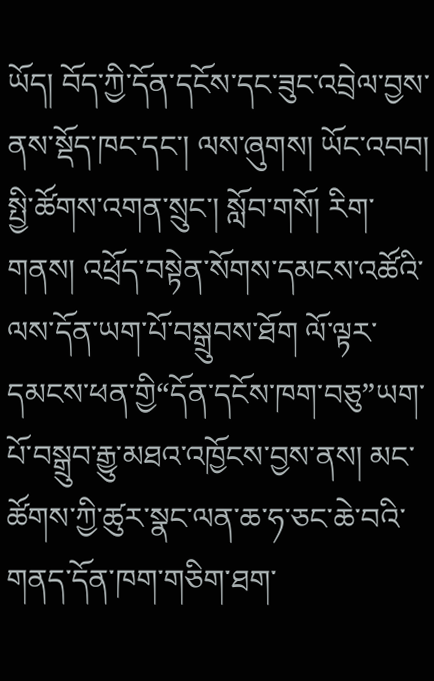ཡོད། བོད་ཀྱི་དོན་དངོས་དང་ཟུང་འབྲེལ་བྱས་ནས་སྡོད་ཁང་དང་། ལས་ཞུགས། ཡོང་འབབ། སྤྱི་ཚོགས་འགན་སྲུང་། སློབ་གསོ། རིག་གནས། འཕྲོད་བསྟེན་སོགས་དམངས་འཚོའི་ལས་དོན་ཡག་པོ་བསྒྲུབས་ཐོག ལོ་ལྟར་དམངས་ཕན་གྱི“དོན་དངོས་ཁག་བཅུ”ཡག་པོ་བསྒྲུབ་རྒྱུ་མཐའ་འཁྱོངས་བྱས་ནས། མང་ཚོགས་ཀྱི་ཚུར་སྣང་ལན་ཆ་ཧ་ཅང་ཆེ་བའི་གནད་དོན་ཁག་གཅིག་ཐག་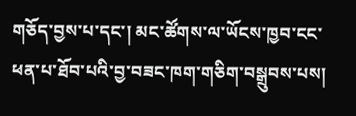གཅོད་བྱས་པ་དང་། མང་ཚོགས་ལ་ཡོངས་ཁྱབ་ངང་ཕན་པ་ཐོབ་པའི་བྱ་བཟང་ཁག་གཅིག་བསྒྲུབས་པས།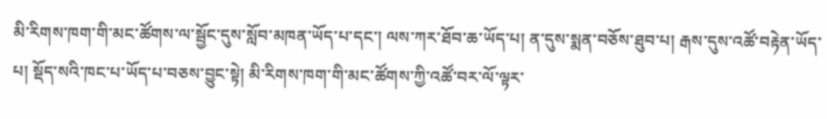མི་རིགས་ཁག་གི་མང་ཚོགས་ལ་སྦྱོང་དུས་སློབ་མཁན་ཡོད་པ་དང་། ལས་ཀར་ཐོབ་ཆ་ཡོད་པ། ན་དུས་སྨན་བཅོས་ཐུབ་པ། རྒས་དུས་འཚོ་བརྟེན་ཡོད་པ། སྡོད་སའི་ཁང་པ་ཡོད་པ་བཅས་བྱུང་སྟེ། མི་རིགས་ཁག་གི་མང་ཚོགས་ཀྱི་འཚོ་བར་ལོ་ལྟར་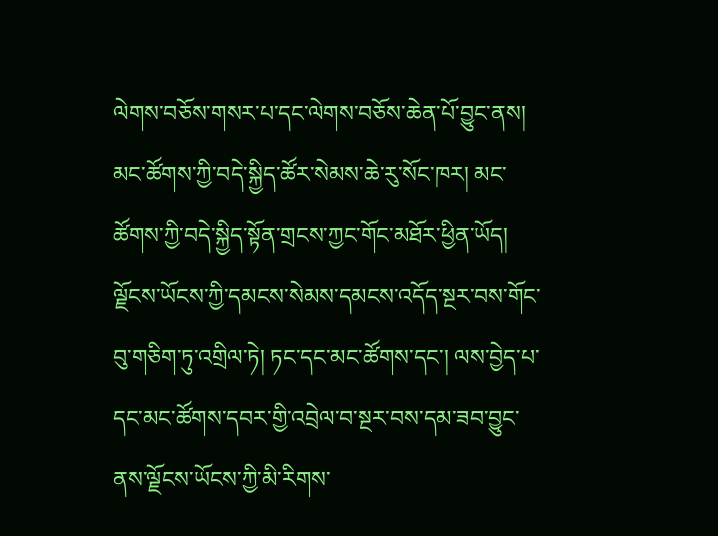ལེགས་བཅོས་གསར་པ་དང་ལེགས་བཅོས་ཆེན་པོ་བྱུང་ནས། མང་ཚོགས་ཀྱི་བདེ་སྐྱིད་ཚོར་སེམས་ཆེ་རུ་སོང་ཁར། མང་ཚོགས་ཀྱི་བདེ་སྐྱིད་སྟོན་གྲངས་ཀྱང་གོང་མཐོར་ཕྱིན་ཡོད། ལྗོངས་ཡོངས་ཀྱི་དམངས་སེམས་དམངས་འདོད་སྔར་བས་གོང་བུ་གཅིག་ཏུ་འགྲིལ་ཏེ། ཏང་དང་མང་ཚོགས་དང་། ལས་བྱེད་པ་དང་མང་ཚོགས་དབར་གྱི་འབྲེལ་བ་སྔར་བས་དམ་ཟབ་བྱུང་ནས་ལྗོངས་ཡོངས་ཀྱི་མི་རིགས་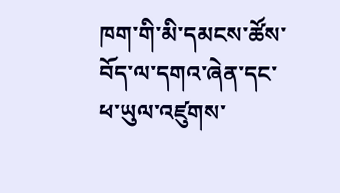ཁག་གི་མི་དམངས་ཚོས་བོད་ལ་དགའ་ཞེན་དང་ཕ་ཡུལ་འཛུགས་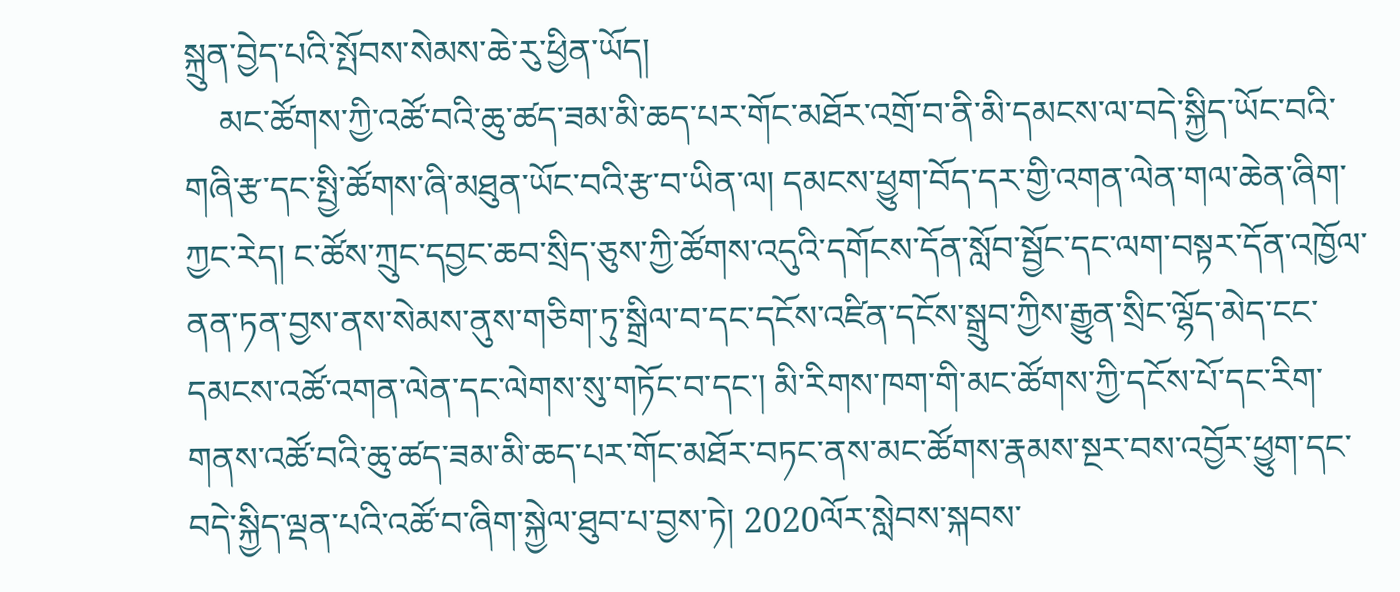སྐྲུན་བྱེད་པའི་སྤོབས་སེམས་ཆེ་རུ་ཕྱིན་ཡོད།
    མང་ཚོགས་ཀྱི་འཚོ་བའི་ཆུ་ཚད་ཟམ་མི་ཆད་པར་གོང་མཐོར་འགྲོ་བ་ནི་མི་དམངས་ལ་བདེ་སྐྱིད་ཡོང་བའི་གཞི་རྩ་དང་སྤྱི་ཚོགས་ཞི་མཐུན་ཡོང་བའི་རྩ་བ་ཡིན་ལ། དམངས་ཕྱུག་བོད་དར་གྱི་འགན་ལེན་གལ་ཆེན་ཞིག་ཀྱང་རེད། ང་ཚོས་ཀྲུང་དབྱང་ཆབ་སྲིད་ཅུས་ཀྱི་ཚོགས་འདུའི་དགོངས་དོན་སློབ་སྦྱོང་དང་ལག་བསྟར་དོན་འཁྱོལ་ནན་ཏན་བྱས་ནས་སེམས་ནུས་གཅིག་ཏུ་སྒྲིལ་བ་དང་དངོས་འཛིན་དངོས་སྒྲུབ་ཀྱིས་རྒྱུན་སྲིང་ལྷོད་མེད་ངང་དམངས་འཚོ་འགན་ལེན་དང་ལེགས་སུ་གཏོང་བ་དང་། མི་རིགས་ཁག་གི་མང་ཚོགས་ཀྱི་དངོས་པོ་དང་རིག་གནས་འཚོ་བའི་ཆུ་ཚད་ཟམ་མི་ཆད་པར་གོང་མཐོར་བཏང་ནས་མང་ཚོགས་རྣམས་སྔར་བས་འབྱོར་ཕྱུག་དང་བདེ་སྐྱིད་ལྡན་པའི་འཚོ་བ་ཞིག་སྐྱེལ་ཐུབ་པ་བྱས་ཏེ། 2020ལོར་སླེབས་སྐབས་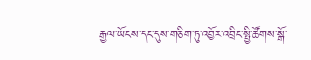རྒྱལ་ཡོངས་དང་དུས་གཅིག་ཏུ་འབྱོར་འབྲིང་སྤྱི་ཚོགས་སྒོ་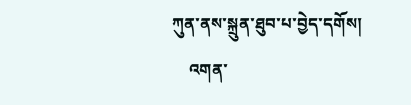ཀུན་ནས་སྐྲུན་ཐུབ་པ་བྱེད་དགོས།
    འགན་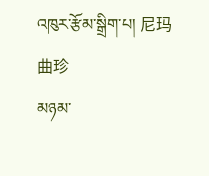འཁུར་རྩོམ་སྒྲིག་པ། 尼玛曲珍
མཉམ་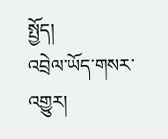སྤྱོད།
འབྲེལ་ཡོད་གསར་འགྱུར།